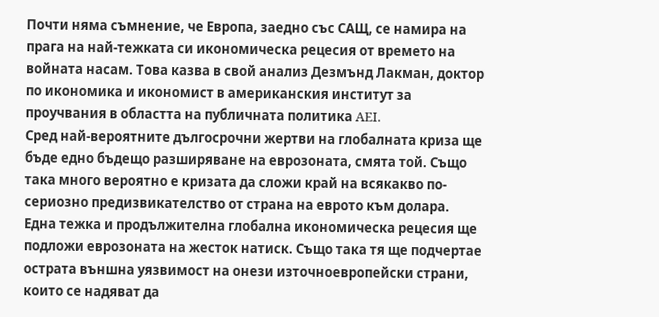Почти няма съмнение, че Европа, заедно със САЩ, се намира на прага на най-тежката си икономическа рецесия от времето на войната насам. Това казва в свой анализ Дезмънд Лакман, доктор по икономика и икономист в американския институт за проучвания в областта на публичната политика AEI.
Сред най-вероятните дългосрочни жертви на глобалната криза ще бъде едно бъдещо разширяване на еврозоната, смята той. Също така много вероятно е кризата да сложи край на всякакво по-сериозно предизвикателство от страна на еврото към долара.
Една тежка и продължителна глобална икономическа рецесия ще подложи еврозоната на жесток натиск. Също така тя ще подчертае острата външна уязвимост на онези източноевропейски страни, които се надяват да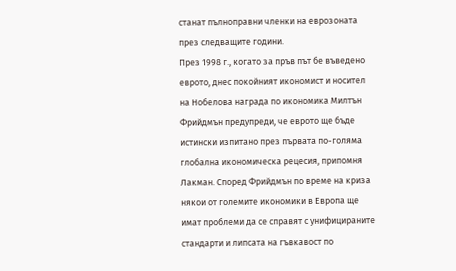станат пълноправни членки на еврозоната през следващите години.
През 1998 г., когато за пръв път бе въведено еврото, днес покойният икономист и носител на Нобелова награда по икономика Милтън Фрийдмън предупреди, че еврото ще бъде истински изпитано през първата по-голяма глобална икономическа рецесия, припомня Лакман. Според Фрийдмън по време на криза някои от големите икономики в Европа ще имат проблеми да се справят с унифицираните стандарти и липсата на гъвкавост по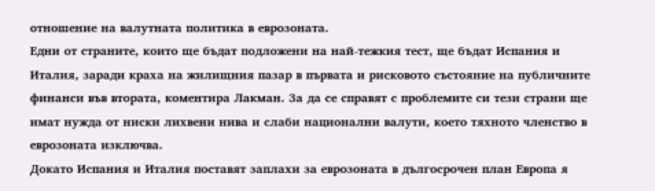отношение на валутната политика в еврозоната.
Едни от страните, които ще бъдат подложени на най-тежкия тест, ще бъдат Испания и Италия, заради краха на жилищния пазар в първата и рисковото състояние на публичните финанси във втората, коментира Лакман. За да се справят с проблемите си тези страни ще имат нужда от ниски лихвени нива и слаби национални валути, което тяхното членство в еврозоната изключва.
Докато Испания и Италия поставят заплахи за еврозоната в дългосрочен план Европа я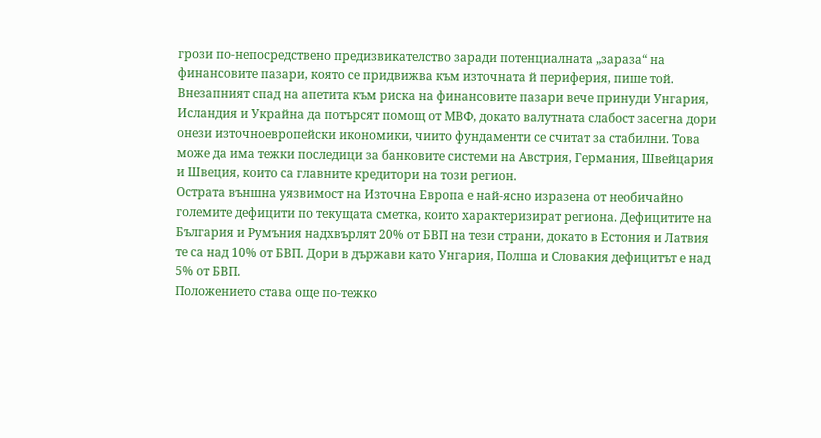грози по-непосредствено предизвикателство заради потенциалната „зараза“ на финансовите пазари, която се придвижва към източната й периферия, пише той.
Внезапният спад на апетита към риска на финансовите пазари вече принуди Унгария, Исландия и Украйна да потърсят помощ от МВФ, докато валутната слабост засегна дори онези източноевропейски икономики, чиито фундаменти се считат за стабилни. Това може да има тежки последици за банковите системи на Австрия, Германия, Швейцария и Швеция, които са главните кредитори на този регион.
Острата външна уязвимост на Източна Европа е най-ясно изразена от необичайно големите дефицити по текущата сметка, които характеризират региона. Дефицитите на България и Румъния надхвърлят 20% от БВП на тези страни, докато в Естония и Латвия те са над 10% от БВП. Дори в държави като Унгария, Полша и Словакия дефицитът е над 5% от БВП.
Положението става още по-тежко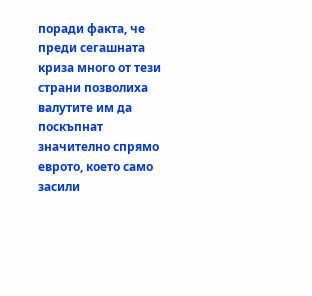поради факта, че преди сегашната криза много от тези страни позволиха валутите им да поскъпнат значително спрямо еврото, което само засили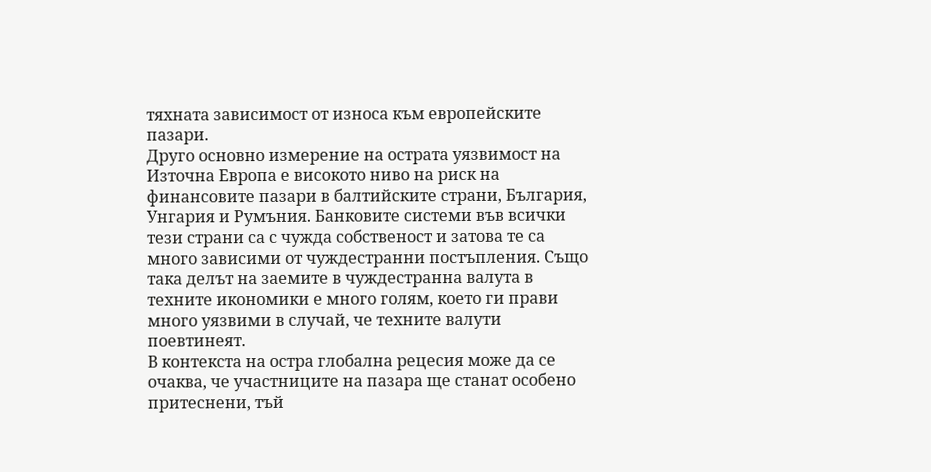тяхната зависимост от износа към европейските пазари.
Друго основно измерение на острата уязвимост на Източна Европа е високото ниво на риск на финансовите пазари в балтийските страни, България, Унгария и Румъния. Банковите системи във всички тези страни са с чужда собственост и затова те са много зависими от чуждестранни постъпления. Също така делът на заемите в чуждестранна валута в техните икономики е много голям, което ги прави много уязвими в случай, че техните валути поевтинеят.
В контекста на остра глобална рецесия може да се очаква, че участниците на пазара ще станат особено притеснени, тъй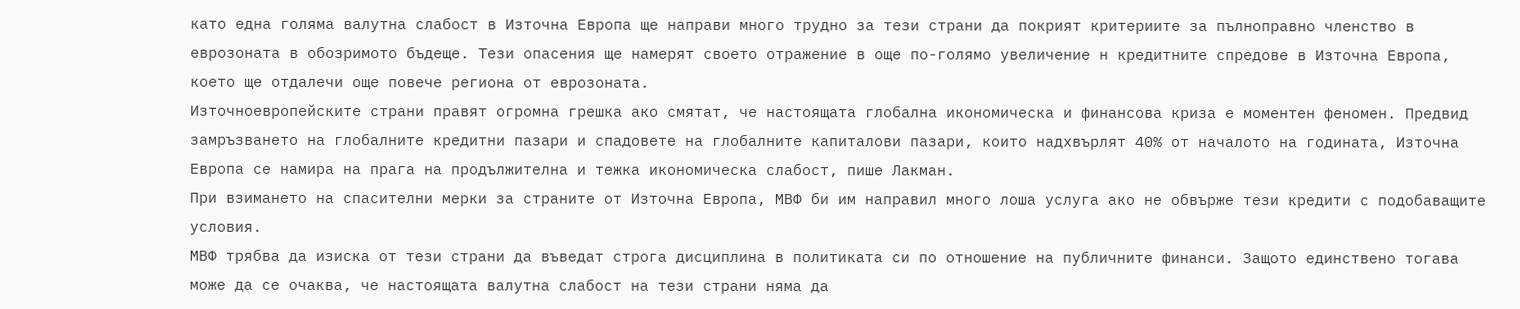като една голяма валутна слабост в Източна Европа ще направи много трудно за тези страни да покрият критериите за пълноправно членство в еврозоната в обозримото бъдеще. Тези опасения ще намерят своето отражение в още по-голямо увеличение н кредитните спредове в Източна Европа, което ще отдалечи още повече региона от еврозоната.
Източноевропейските страни правят огромна грешка ако смятат, че настоящата глобална икономическа и финансова криза е моментен феномен. Предвид замръзването на глобалните кредитни пазари и спадовете на глобалните капиталови пазари, които надхвърлят 40% от началото на годината, Източна Европа се намира на прага на продължителна и тежка икономическа слабост, пише Лакман.
При взимането на спасителни мерки за страните от Източна Европа, МВФ би им направил много лоша услуга ако не обвърже тези кредити с подобаващите условия.
МВФ трябва да изиска от тези страни да въведат строга дисциплина в политиката си по отношение на публичните финанси. Защото единствено тогава може да се очаква, че настоящата валутна слабост на тези страни няма да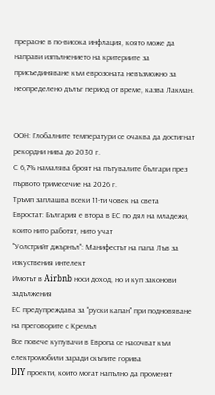прерасне в по-висока инфлация, която може да направи изпълнението на критериите за присъединяване към еврозоната невъзможно за неопределено дълъг период от време, казва Лакман.


ООН: Глобалните температури се очаква да достигнат рекордни нива до 2030 г.
С 6,7% намалява броят на пътувалите българи през първото тримесечие на 2026 г.
Тръмп заплашва всеки 11-ти човек на света
Евростат: България е втора в ЕС по дял на младежи, които нито работят, нито учат
"Уолстрийт джърнъл": Манифестът на папа Лъв за изкуствения интелект
Имотът в Airbnb носи доход, но и куп законови задължения
ЕС предупреждава за "руски капан" при подновяване на преговорите с Кремъл
Все повече купувачи в Европа се насочват към електромобили заради скъпите горива
DIY проекти, които могат напълно да променят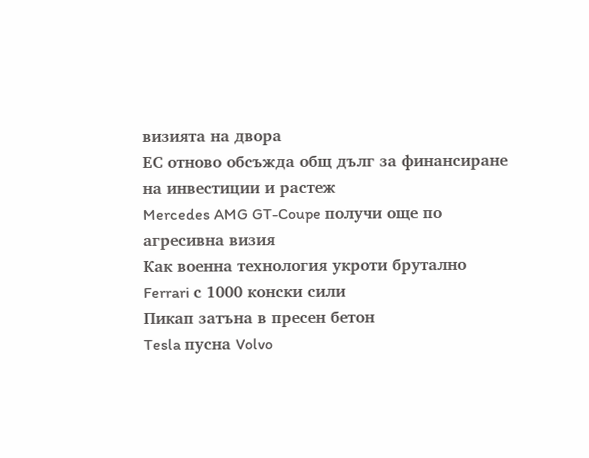визията на двора
ЕС отново обсъжда общ дълг за финансиране на инвестиции и растеж
Mercedes AMG GT-Coupe получи още по агресивна визия
Как военна технология укроти брутално Ferrari с 1000 конски сили
Пикап затъна в пресен бетон
Tesla пусна Volvo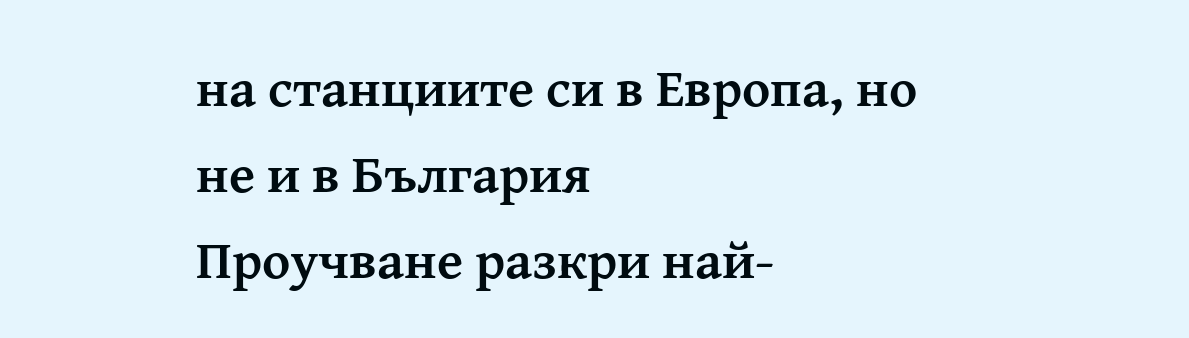на станциите си в Европа, но не и в България
Проучване разкри най-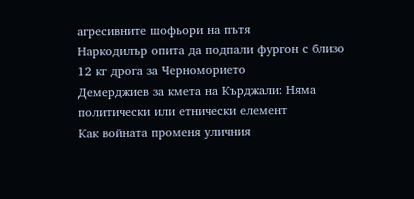агресивните шофьори на пътя
Наркодилър опита да подпали фургон с близо 12 кг дрога за Черноморието
Демерджиев за кмета на Кърджали: Няма политически или етнически елемент
Как войната променя уличния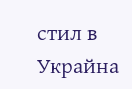стил в Украйна